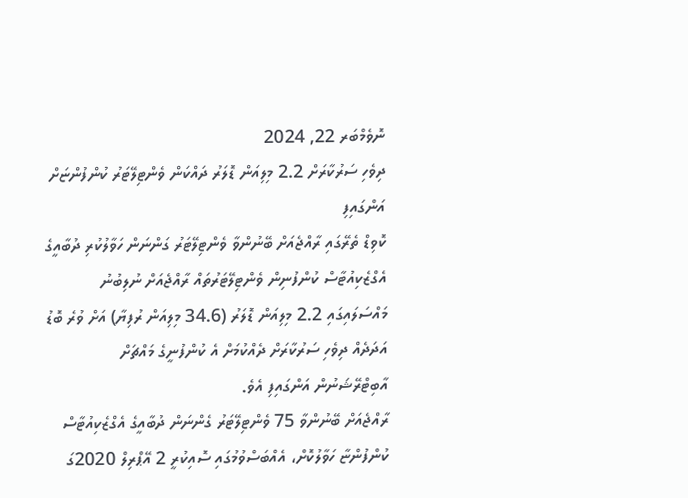ނޮވެމްބަރ 22, 2024
ދިވެހި ސަރުކާރަށް 2.2 މިލިއަން ޑޮލަރު ދައްކަން ވެންޓިލޭޓަރު ކުންފުންޏަށް އަންގައިފި
ކޮވިޑް ތެރޭގައި ރާއްޖެއަށް ބޭނުންވާ ވެންޓިލޭޓަރު ގަންނަން ހަވާލުކުރި ދުބާއީގެ އެގްޒެކިއުޓާސް ކުންފުނިން ވެންޓިލޭޓަރުތައް ރާއްޖެއަށް ނުލިބުނު މައްސަލައިގައި 2.2 މިލިއަން ޑޮލަރު (34.6 މިލިއަން ރުފިޔާ) އަށް ވުރެ ބޮޑު އަދަދެއް ދިވެހި ސަރުކާރަށް ދެއްކުމަށް އެ ކުންފުނީގެ މައްޗަށް އާބިޓްރޭޝަނުން އަންގައިފި އެވެ.
ރާއްޖެއަށް ބޭނުންވާ 75 ވެންޓިލޭޓަރު ގެންނަން ދުބާއީގެ އެގްޒެކިއުޓާސް ކުންފުންޏާ ހަވާލުކޮށް، އެއްބަސްވުމުގައި ސޮއިކުރީ 2 އޭޕްރިލް 2020ގަ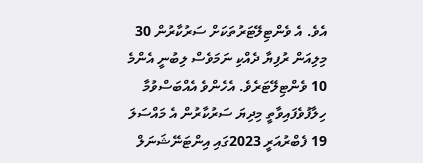އެވެ. އެ ވެންޓިލޭޓަރުތަކަށް ސަރުކާރުން 30 މިލިއަން ރުފިޔާ ދެއްކި ނަމަވެސް ލިބުނީ އެންމެ 10 ވެންޓިލޭޓަރެވެ. އެހެންވެ އެއްބަސްވުމާ ހިލާފުވެފައިވާތީ މިދިޔަ ސަރުކާރުން އެ މައްސަލަ 19 ފެބްރުއަރީ 2023ގައި އިންޓަނޭޝަނަލް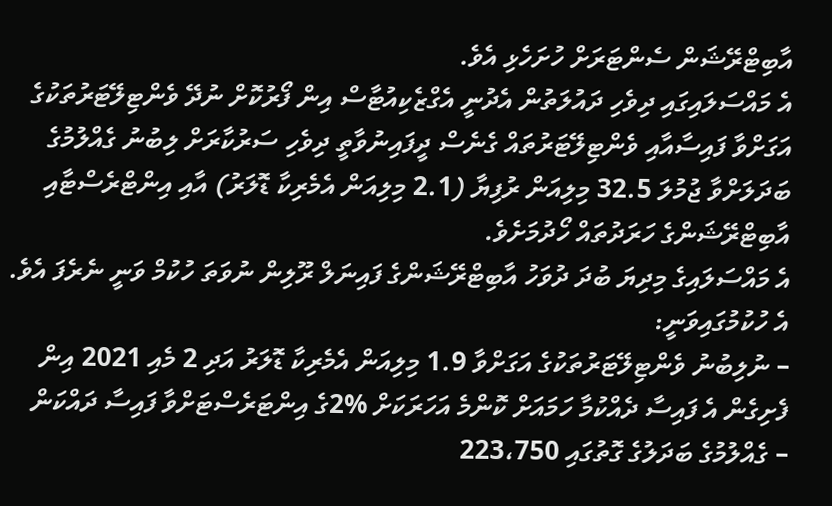އާބިޓްރޭޝަން ސެންޓަރަށް ހުށަހެޅި އެވެ.
އެ މައްސަލައިގައި ދިވެހި ދައުލަތުން އެދުނީ އެގްޒެކިއުޓާސް އިން ފޯރުކޮށް ނުދޭ ވެންޓިލޭޓަރުތަކުގެ އަގަށްވާ ފައިސާއާއި ވެންޓިލޭޓަރުތައް ގެނެސް ދީފައިނުވާތީ ދިވެހި ސަރުކާރަށް ލިބުނު ގެއްލުމުގެ ބަދަލަށްވާ ޖުމުލަ 32.5 މިލިއަން ރުފިޔާ (2.1 މިލިއަން އެމެރިކާ ޑޮލަރު) އާއި އިންޓްރެސްޓާއި އާބިޓްރޭޝަންގެ ހަރަދުތައް ހޯދުމަށެވެ.
އެ މައްސަލައިގެ މިދިޔަ ބުދަ ދުވަހު އާބިޓްރޭޝަންގެ ފައިނަލް ރޫލިން ނުވަތަ ހުކުމް ވަނީ ނެރެފަ އެވެ. އެ ހުކުމުގައިވަނީ:
– ނުލިބުނު ވެންޓިލޭޓަރުތަކުގެ އަގަށްވާ 1.9 މިލިއަން އެމެރިކާ ޑޮލަރު އަދި 2 މެއި 2021 އިން ފެށިގެން އެ ފައިސާ ދެއްކުމާ ހަމައަށް ކޮންމެ އަހަރަކަށް %2ގެ އިންޓަރެސްޓަށްވާ ފައިސާ ދައްކަން
– ގެއްލުމުގެ ބަދަލުގެ ގޮތުގައި 223،750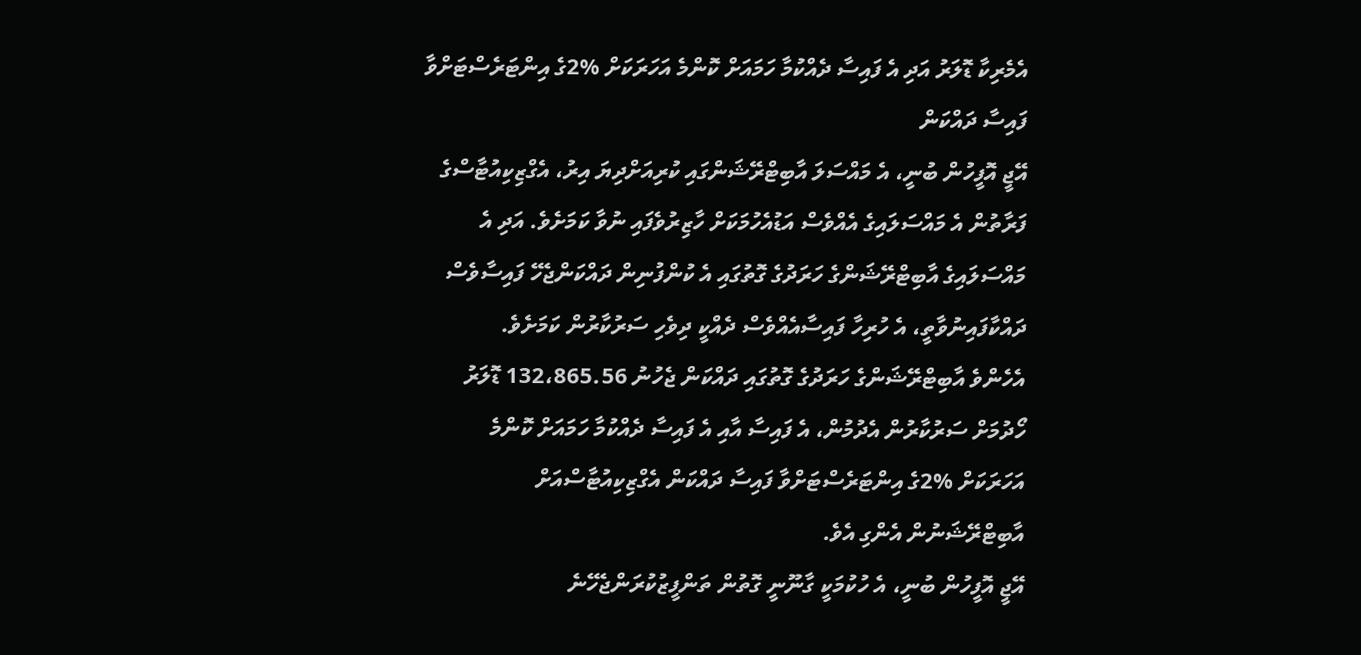އެމެރިކާ ޑޮލަރު އަދި އެ ފައިސާ ދެއްކުމާ ހަމައަށް ކޮންމެ އަހަރަކަށް %2ގެ އިންޓަރެސްޓަށްވާ ފައިސާ ދައްކަން
އޭޖީ އޮފީހުން ބުނީ، އެ މައްސަލަ އާބިޓްރޭޝަންގައި ކުރިއަށްދިޔަ އިރު، އެގްޒިކިއުޓާސްގެ ފަރާތުން އެ މައްސަލައިގެ އެއްވެސް އަޑުއެހުމަކަށް ހާޒިރުވެފައި ނުވާ ކަމަށެވެ. އަދި އެ މައްސަލައިގެ އާބިޓްރޭޝަންގެ ހަރަދުގެ ގޮތުގައި އެ ކުންފުނިން ދައްކަންޖެހޭ ފައިސާވެސް ދައްކާފައިނުވާތީ، އެ ހުރިހާ ފައިސާއެއްވެސް ދެއްކީ ދިވެހި ސަރުކާރުން ކަމަށެވެ.
އެހެންވެ އާބިޓްރޭޝަންގެ ހަރަދުގެ ގޮތުގައި ދައްކަން ޖެހުނު 132،865.56 ޑޮލަރު ހޯދުމަށް ސަރުކާރުން އެދުމުން، އެ ފައިސާ އާއި އެ ފައިސާ ދެއްކުމާ ހަމައަށް ކޮންމެ އަހަރަކަށް %2ގެ އިންޓަރެސްޓަށްވާ ފައިސާ ދައްކަން އެގްޒިކިއުޓާސްއަށް އާބިޓްރޭޝަނުން އެންގި އެވެ.
އޭޖީ އޮފީހުން ބުނީ، އެ ހުކުމަކީ ގާނޫނީ ގޮތުން ތަންފީޒުކުރަންޖެހޭނެ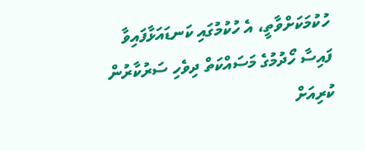ހުކުމަކަށްވާތީ، އެ ހުކުމުގައި ކަނޑައަޅާފައިވާ ފައިސާ ހޯދުމުގެ މަސައްކަތް ދިވެހި ސަރުކާރުން ކުރިއަށް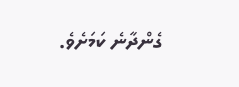ގެންދާނެ ކަމަށެވެ.